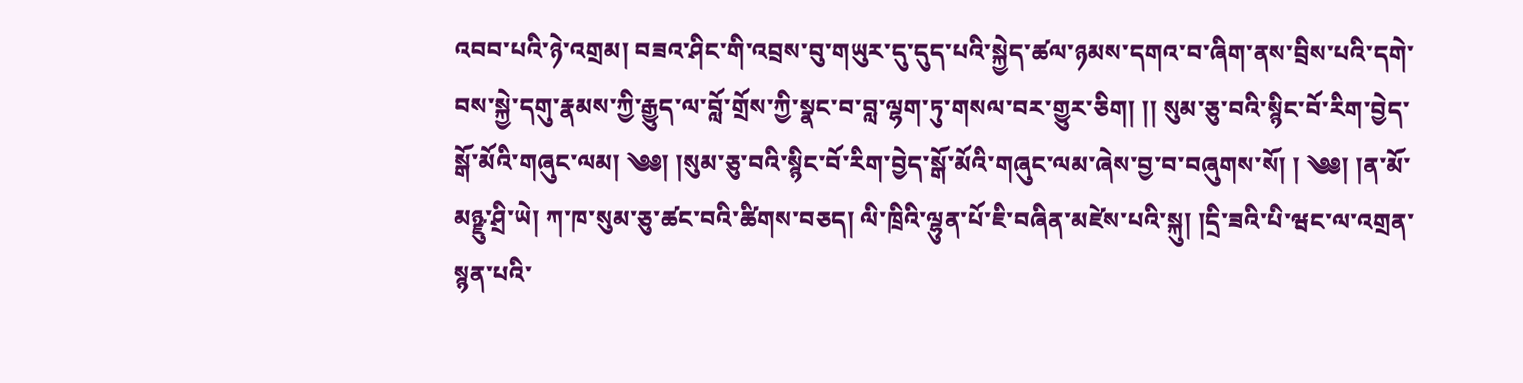འབབ་པའི་ཉེ་འགྲམ། བཟའ་ཤིང་གི་འབྲས་བུ་གཡུར་དུ་དུད་པའི་སྐྱེད་ཚལ་ཉམས་དགའ་བ་ཞིག་ནས་བྲིས་པའི་དགེ་བས་སྐྱེ་དགུ་རྣམས་ཀྱི་རྒྱུད་ལ་བློ་གྲོས་ཀྱི་སྣང་བ་བླ་ལྷག་ཏུ་གསལ་བར་གྱུར་ཅིག། །། སུམ་ཅུ་བའི་སྙིང་བོ་རིག་བྱེད་སྒོ་མོའི་གཞུང་ལམ། ༄༅། །སུམ་ཅུ་བའི་སྙིང་བོ་རིག་བྱེད་སྒོ་མོའི་གཞུང་ལམ་ཞེས་བྱ་བ་བཞུགས་སོ། ། ༄༅། །ན་མོ་མཉྫུ་ཤྲི་ཡེ། ཀ་ཁ་སུམ་ཅུ་ཚང་བའི་ཚིགས་བཅད། ལི་ཁྲིའི་ལྷུན་པོ་ཇི་བཞིན་མཛེས་པའི་སྐུ། །དྲི་ཟའི་པི་ཝང་ལ་འགྲན་སྙན་པའི་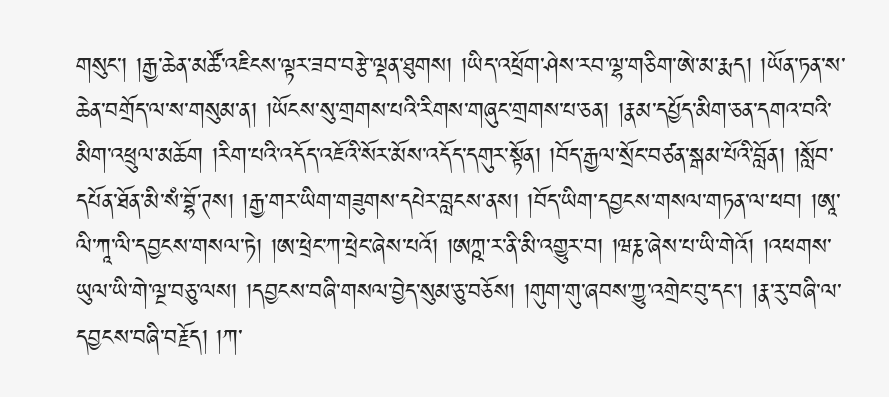གསུང་། །རྒྱ་ཆེན་མཚོ་འཇིངས་ལྟར་ཟབ་བརྩེ་ལྡན་ཐུགས། །ཡིད་འཕྲོག་ཤེས་རབ་ལྷ་གཅིག་ཨེ་མ་རྨད། །ཡོན་ཏན་ས་ཆེན་བགྲོད་ལ་ས་གསུམ་ན། །ཡོངས་སུ་གྲགས་པའི་རིགས་གཞུང་གྲགས་པ་ཅན། །རྣམ་དཔྱོད་མིག་ཅན་དགའ་བའི་མིག་འཕྲུལ་མཆོག །རིག་པའི་འདོད་འཇོའི་སོར་མོས་འདོད་དགུར་སྟོན། །བོད་རྒྱལ་སྲོང་བཙན་སྒམ་པོའི་བློན། །སློབ་དཔོན་ཐོན་མི་སཾ་བྷོ་ཊས། །རྒྱ་གར་ཡིག་གཟུགས་དཔེར་བླངས་ནས། །བོད་ཡིག་དབྱངས་གསལ་གཏན་ལ་ཕབ། །ཨཱ་ལི་ཀཱ་ལི་དབྱངས་གསལ་ཏེ། །ཨ་ཕྲེང་ཀ་ཕྲེང་ཞེས་པའོ། །ཨཀྵ་ར་ནི་མི་འགྱུར་བ། །ཝརྞ་ཞེས་པ་ཡི་གེའོ། །འཕགས་ཡུལ་ཡི་གེ་ལྔ་བཅུ་ལས། །དབྱངས་བཞི་གསལ་བྱེད་སུམ་ཅུ་བཅོས། །གུག་གུ་ཞབས་ཀྱུ་འགྲེང་བུ་དང་། །རྣ་རུ་བཞི་ལ་དབྱངས་བཞི་བརྗོད། །ཀ་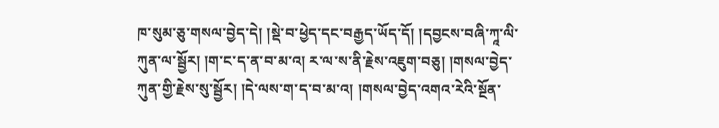ཁ་སུམ་ཅུ་གསལ་བྱེད་དེ། །སྡེ་བ་ཕྱེད་དང་བརྒྱད་ཡོད་དོ། །དབྱངས་བཞི་ཀཱ་ལི་ཀུན་ལ་སྦྱོར། །ག་ང་ད་ན་བ་མ་འ། ར་ལ་ས་ནི་རྗེས་འཇུག་བཅུ། །གསལ་བྱེད་ཀུན་གྱི་རྗེས་སུ་སྦྱོར། །དེ་ལས་ག་ད་བ་མ་འ། །གསལ་བྱེད་འགའ་རེའི་སྔོན་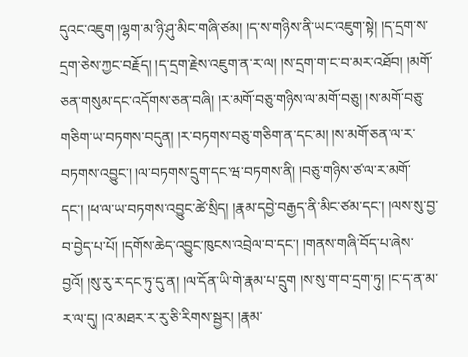དུའང་འཇུག །ལྷག་མ་ཉི་ཤུ་མིང་གཞི་ཙམ། །ད་ས་གཉིས་ནི་ཡང་འཇུག་སྟེ། །ད་དྲག་ས་དྲག་ཅེས་ཀྱང་བརྗོད། །ད་དྲག་རྗེས་འཇུག་ན་ར་ལ། །ས་དྲག་ག་ང་བ་མར་འཐོབ། །མགོ་ཅན་གསུམ་དང་འདོགས་ཅན་བཞི། །ར་མགོ་བཅུ་གཉིས་ལ་མགོ་བཅུ། །ས་མགོ་བཅུ་གཅིག་ཡ་བཏགས་བདུན། །ར་བཏགས་བཅུ་གཅིག་ན་དང་མ། །ས་མགོ་ཅན་ལ་ར་བཏགས་འབྱུང་། །ལ་བཏགས་དྲུག་དང་ཝ་བཏགས་ནི། །བཅུ་གཉིས་ཙ་ལ་ར་མགོ་དང་། །ཕ་ལ་ཡ་བཏགས་འབྱུང་ཚེ་སྲིད། །རྣམ་དབྱེ་བརྒྱད་ནི་མིང་ཙམ་དང་། །ལས་སུ་བྱ་བ་བྱེད་པ་པོ། །དགོས་ཆེད་འབྱུང་ཁུངས་འབྲེལ་བ་དང་། །གནས་གཞི་བོད་པ་ཞེས་བྱའོ། །སུ་རུ་ར་དང་ཏུ་དུ་ན། །ལ་དོན་ཡི་གེ་རྣམ་པ་དྲུག །ས་སུ་ག་བ་དྲག་ཏུ། །ང་ད་ན་མ་ར་ལ་དུ། །འ་མཐར་ར་རུ་ཅི་རིགས་སྦྱར། །རྣམ་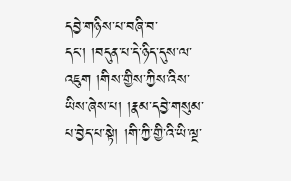དབྱེ་གཉིས་པ་བཞི་བ་དང་། །བདུན་པ་དེ་ཉིད་དུས་ལ་འཇུག །གིས་གྱིས་ཀྱིས་འིས་ཡིས་ཞེས་པ། །རྣམ་དབྱེ་གསུམ་པ་བྱེད་པ་སྟེ། །གི་ཀྱི་གྱི་འི་ཡི་ལྔ་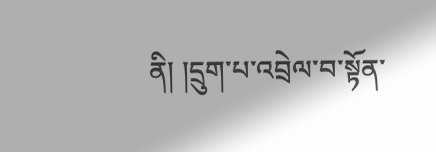ནི། །དྲུག་པ་འབྲེལ་བ་སྟོན་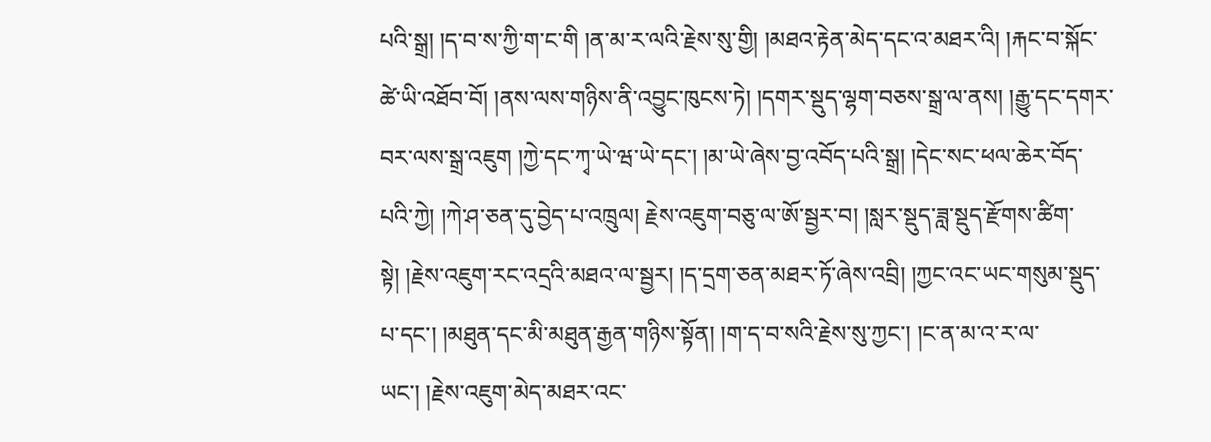པའི་སྒྲ། །ད་བ་ས་ཀྱི་ག་ང་གི །ན་མ་ར་ལའི་རྗེས་སུ་གྱི། །མཐའ་རྟེན་མེད་དང་འ་མཐར་འི། །རྐང་བ་སྐོང་ཚེ་ཡི་འཐོབ་བོ། །ནས་ལས་གཉིས་ནི་འབྱུང་ཁུངས་ཏེ། །དགར་སྡུད་ལྷག་བཅས་སྒྲ་ལ་ནས། །རྒྱུ་དང་དགར་བར་ལས་སྒྲ་འཇུག །ཀྱེ་དང་ཀྭ་ཡེ་ཝ་ཡེ་དང་། །མ་ཡེ་ཞེས་བྱ་འབོད་པའི་སྒྲ། །དེང་སང་ཕལ་ཆེར་བོད་པའི་ཀྱེ། །ཀེ་ཤ་ཅན་དུ་བྱེད་པ་འཁྲུལ། རྗེས་འཇུག་བཅུ་ལ་ཨོ་སྦྱར་བ། །སླར་སྡུད་ཟླ་སྡུད་རྫོགས་ཚིག་སྟེ། །རྗེས་འཇུག་རང་འདྲའི་མཐའ་ལ་སྦྱར། །ད་དྲག་ཅན་མཐར་ཏོ་ཞེས་འབྲི། །ཀྱང་འང་ཡང་གསུམ་སྡུད་པ་དང་། །མཐུན་དང་མི་མཐུན་རྒྱན་གཉིས་སྟོན། །ག་ད་བ་སའི་རྗེས་སུ་ཀྱང་། །ང་ན་མ་འ་ར་ལ་ཡང་། །རྗེས་འཇུག་མེད་མཐར་འང་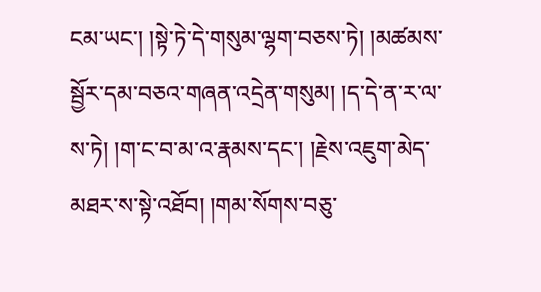ངམ་ཡང་། །སྟེ་ཏེ་དེ་གསུམ་ལྷག་བཅས་ཏེ། །མཚམས་སྦྱོར་དམ་བཅའ་གཞན་འདྲེན་གསུམ། །ད་དེ་ན་ར་ལ་ས་ཏེ། །ག་ང་བ་མ་འ་རྣམས་དང་། །རྗེས་འཇུག་མེད་མཐར་ས་སྟེ་འཐོབ། །གམ་སོགས་བཅུ་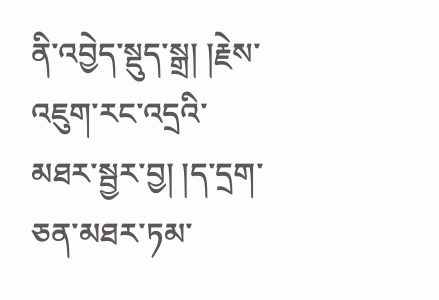ནི་འབྱེད་སྡུད་སྒྲ། །རྗེས་འཇུག་རང་འདྲའི་མཐར་སྦྱར་བྱ། །ད་དྲག་ཅན་མཐར་ཏམ་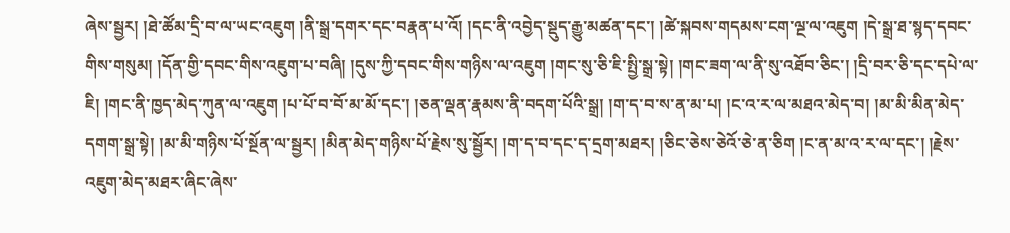ཞེས་སྦྱར། །ཐེ་ཚོམ་དྲི་བ་ལ་ཡང་འཇུག །ནི་སྒྲ་དགར་དང་བརྣན་པ་འོ། །དང་ནི་འབྱེད་སྡུད་རྒྱུ་མཚན་དང་། །ཚེ་སྐབས་གདམས་ངག་ལྔ་ལ་འཇུག །དེ་སྒྲ་ཐ་སྙད་དབང་གིས་གསུམ། །དོན་གྱི་དབང་གིས་འཇུག་པ་བཞི། །དུས་ཀྱི་དབང་གིས་གཉིས་ལ་འཇུག །གང་སུ་ཅི་ཇི་སྤྱི་སྒྲ་སྟེ། །གང་ཟག་ལ་ནི་སུ་འཐོབ་ཅིང་། །དྲི་བར་ཅི་དང་དཔེ་ལ་ཇི། །གང་ནི་ཁྱད་མེད་ཀུན་ལ་འཇུག །པ་པོ་བ་བོ་མ་མོ་དང་། །ཅན་ལྡན་རྣམས་ནི་བདག་པོའི་སྒྲ། །ག་ད་བ་ས་ན་མ་པ། །ང་འ་ར་ལ་མཐའ་མེད་བ། །མ་མི་མིན་མེད་དགག་སྒྲ་སྟེ། །མ་མི་གཉིས་པོ་སྔོན་ལ་སྦྱར། །མིན་མེད་གཉིས་པོ་རྗེས་སུ་སྦྱོར། །ག་ད་བ་དང་ད་དྲག་མཐར། །ཅིང་ཅེས་ཅེའོ་ཅེ་ན་ཅིག །ང་ན་མ་འ་ར་ལ་དང་། །རྗེས་འཇུག་མེད་མཐར་ཞིང་ཞེས་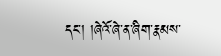དང་། །ཞེའོ་ཞེ་ན་ཞིག་རྣམས་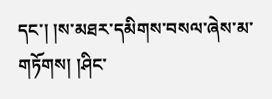དང་། །ས་མཐར་དམིགས་བསལ་ཞེས་མ་གཏོགས། །ཤིང་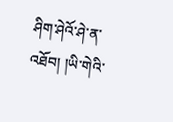ཤིག་ཤེའོ་ཤེ་ན་འཐོབ། །ཡི་གེའི་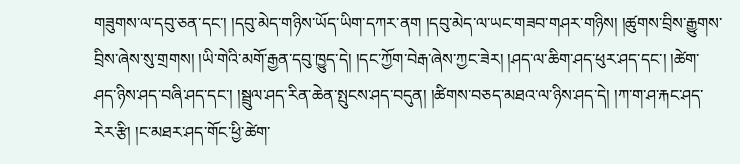གཟུགས་ལ་དབུ་ཅན་དང་། །དབུ་མེད་གཉིས་ཡོད་ཡིག་དཀར་ནག །དབུ་མེད་ལ་ཡང་གཟབ་གཤར་གཉིས། །ཚུགས་བྲིས་རྒྱུགས་བྲིས་ཞེས་སུ་གྲགས། །ཡི་གེའི་མགོ་རྒྱན་དབུ་ཁྱུད་དེ། །དང་ཀྱོག་བེརྒ་ཞེས་ཀྱང་ཟེར། །ཤད་ལ་ཆིག་ཤད་ཕུར་ཤད་དང་། །ཚེག་ཤད་ཉིས་ཤད་བཞི་ཤད་དང་། །སྦྲུལ་ཤད་རིན་ཆེན་སྤུངས་ཤད་བདུན། །ཚིགས་བཅད་མཐའ་ལ་ཉིས་ཤད་དེ། །ཀ་ག་ཤ་རྐང་ཤད་རེར་རྩི། །ང་མཐར་ཤད་གོང་ཕྱི་ཚེག་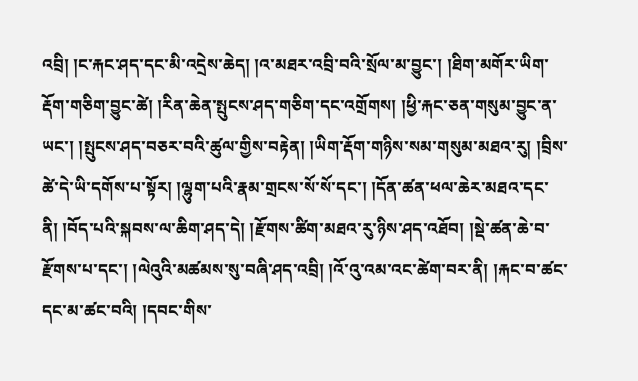འབྲི། །ང་རྐང་ཤད་དང་མི་འདྲེས་ཆེད། །འ་མཐར་འབྲི་བའི་སྲོལ་མ་བྱུང་། །ཐིག་མགོར་ཡིག་རྡོག་གཅིག་བྱུང་ཚེ། །རིན་ཆེན་སྤུངས་ཤད་གཅིག་དང་འགྲོགས། །ཕྱི་རྐང་ཅན་གསུམ་བྱུང་ན་ཡང་། །སྤུངས་ཤད་བཅར་བའི་ཚུལ་གྱིས་བརྟེན། །ཡིག་རྡོག་གཉིས་སམ་གསུམ་མཐའ་རུ། །བྲིས་ཚེ་དེ་ཡི་དགོས་པ་སྟོར། །ལྷུག་པའི་རྣམ་གྲངས་སོ་སོ་དང་། །དོན་ཚན་ཕལ་ཆེར་མཐའ་དང་ནི། །བོད་པའི་སྐབས་ལ་ཆིག་ཤད་དེ། །རྫོགས་ཚིག་མཐའ་རུ་ཉིས་ཤད་འཐོབ། །སྡེ་ཚན་ཆེ་བ་རྫོགས་པ་དང་། །ལེའུའི་མཚམས་སུ་བཞི་ཤད་འབྲི། །འོ་འུ་འམ་འང་ཚེག་བར་ནི། །རྐང་བ་ཚང་དང་མ་ཚང་བའི། །དབང་གིས་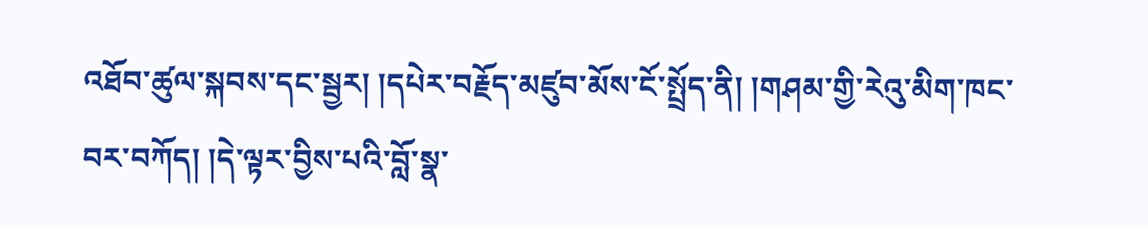འཐོབ་ཚུལ་སྐབས་དང་སྦྱར། །དཔེར་བརྗོད་མཛུབ་མོས་ངོ་སྤྲོད་ནི། །གཤམ་གྱི་རེའུ་མིག་ཁང་བར་བཀོད། །དེ་ལྟར་བྱིས་པའི་བློ་སྣ་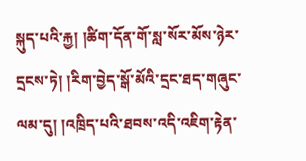སྐུད་པའི་རྐྱ། །ཚིག་དོན་གོ་སླ་སོར་མོས་ཉེར་དྲངས་ཏེ། །རིག་བྱེད་སྒོ་མོའི་དྲང་ཐད་གཞུང་ལམ་དུ། །འཁྲིད་པའི་ཐབས་འདི་འཇིག་རྟེན་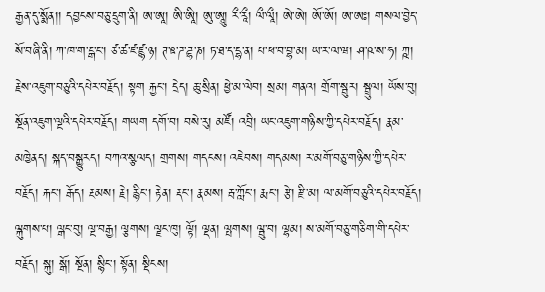རྒྱན་དུ་སྨོན།། དབྱངས་བཅུ་དྲུག་ནི། ཨ་ཨཱ། ཨི་ཨཱི། ཨུ་ཨཱུ། རྀ་རཱྀ། ལྀ་ལཱྀ། ཨེ་ཨེ། ཨོ་ཨོ། ཨ་ཨཿ། གསལ་བྱེད་སོ་བཞི་ནི། ཀ་ཁ་ག་ངྒ་ང་། ཙ་ཚ་ཛ་ཛྙ་ཉ། ཊ་ཋ་ཌ་ཌྷ་ཎ། ཏ་ཐ་ད་དྷ་ན། པ་ཕ་བ་བྷ་མ། ཡ་ར་ལ་ཝ། ཤ་ཥ་ས་ཧ། ཀྵ། རྗེས་འཇུག་བཅུའི་དཔེར་བརྗོད། སྟག རྐྱང་། དྲེད། ཆུ་སྲིན། ཕྱེ་མ་ལེབ། སྲམ། གནའ། གྲོག་སྦུར། སྦྲུལ། ཡོས་བུ། སྔོན་འཇུག་ལྔའི་དཔེར་བརྗོད། གཡག དགོ་བ། བསེ་རུ། མཛོ། འབྲི། ཡང་འཇུག་གཉིས་ཀྱི་དཔེར་བརྗོད། རྣམ་མཁྱེནད། སྐད་བསྒྱུརད། བཀའ་སྩལད། གྲགས། གདངས། འཇེབས། གདམས། ར་མགོ་བཅུ་གཉིས་ཀྱི་དཔེར་བརྗོད། རྐང་། རྒོད། རྔམས། རྗེ། རྙིང་། རྟེན། རྡང་། རྣམས། རྦ་ཀློང་། རྨང་། རྩེ། རྫི་མ། ལ་མགོ་བཅུའི་དཔེར་བརྗོད། ལྐུགས་པ། ལྒང་བུ། ལྔ་བརྒྱ། ལྕགས། ལྗང་ཁུ། ལྟོ། ལྡན། ལྤགས། ལྦུ་བ། ལྷམ། ས་མགོ་བཅུ་གཅིག་གི་དཔེར་བརྗོད། སྐུ། སྒོ། སྔོན། སྙིང་། སྟོན། སྡིངས།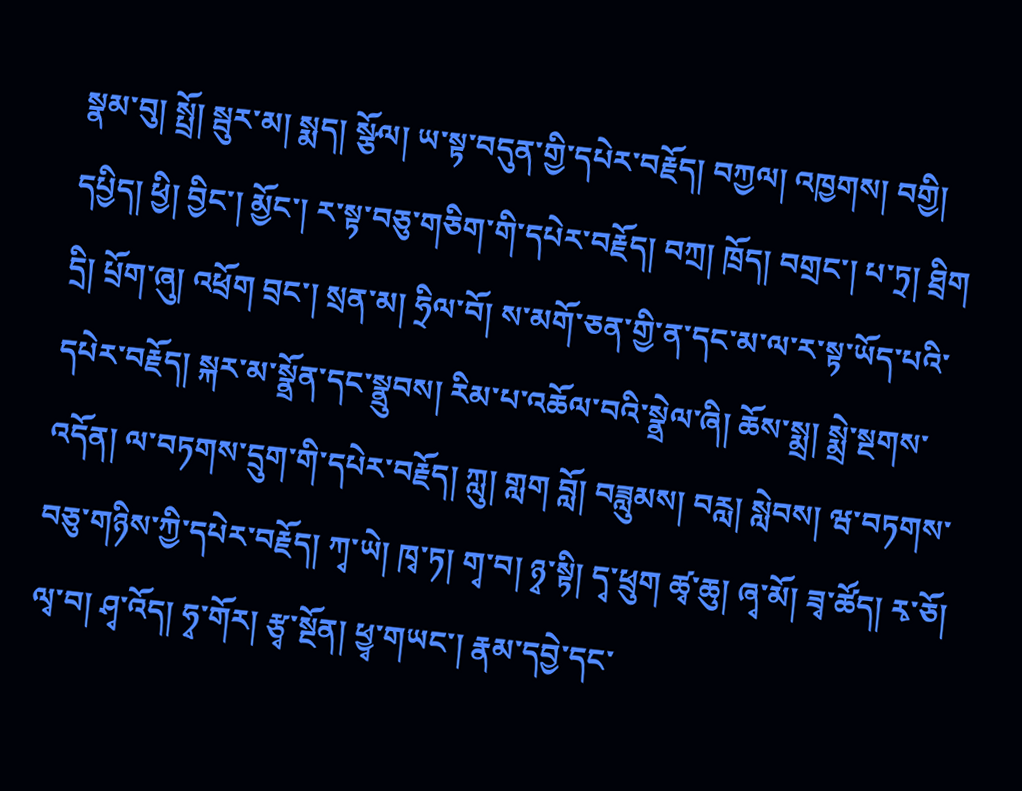སྣམ་བུ། སྤྲོ། སྦུར་མ། སྨད། སྩོལ། ཡ་སྟ་བདུན་གྱི་དཔེར་བརྗོད། བཀྱལ། འཁྱགས། བགྱི། དཔྱིད། ཕྱི། བྱིང་། མྱོང་། ར་སྟ་བཅུ་གཅིག་གི་དཔེར་བརྗོད། བཀྲ། ཁྲོད། བགྲང་། པ་ཏྲ། ཐྲིག དྲི། པྲོག་ཞུ། འཕྲོག བྲང་། སྲན་མ། ཧྲིལ་བོ། ས་མགོ་ཅན་གྱི་ན་དང་མ་ལ་ར་སྟ་ཡོད་པའི་དཔེར་བརྗོད། སྐར་མ་སྣྲོན་དང་སྣྲུབས། རིམ་པ་འཆོལ་བའི་སྣྲེལ་ཞི། ཆོས་སྨྲ། སྨྲེ་སྔགས་འདོན། ལ་བཏགས་དྲུག་གི་དཔེར་བརྗོད། ཀླུ། གླག བློ། བཟླུམས། བརླ། སླེབས། ཝ་བཏགས་བཅུ་གཉིས་ཀྱི་དཔེར་བརྗོད། ཀྭ་ཡེ། ཁྭ་ཏ། གྭ་བ། ཉྭ་སྟི། དྭ་ཕྲུག ཚྭ་ཆུ། ཞྭ་མོ། ཟྭ་ཚོད། རྭ་ཅོ། ལྭ་བ། ཤྭ་འོད། ཧྭ་གོར། རྩྭ་སྔོན། ཕྱྭ་གཡང་། རྣམ་དབྱེ་དང་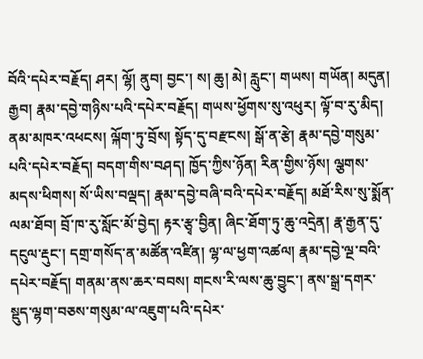བོའི་དཔེར་བརྗོད། ཤར། ལྷོ། ནུབ། བྱང་། ས། ཆུ། མེ། རླུང་། གཡས། གཡོན། མདུན། རྒྱབ། རྣམ་དབྱེ་གཉིས་པའི་དཔེར་བརྗོད། གཡས་ཕྱོགས་སུ་འཕུར། ལྟོ་བ་རུ་མིད། ནམ་མཁར་འཕངས། ལྐོག་ཏུ་བྲོས། སྟོད་དུ་བརྫངས། སྒོ་ན་རྩེ། རྣམ་དབྱེ་གསུམ་པའི་དཔེར་བརྗོད། བདག་གིས་བཤད། ཁྱོད་ཀྱིས་ཉོན། རིན་གྱིས་ཉོས། ལྕགས་མདས་ཕིགས། སོ་ཡིས་བལྡད། རྣམ་དབྱེ་བཞི་བའི་དཔེར་བརྗོད། མཐོ་རིས་སུ་སྨོན་ལམ་ཐོབ། བྲོ་ཁ་རུ་སློང་མོ་བྱེད། རྟར་རྩྭ་བྱིན། ཞིང་ཐོག་ཏུ་ཆུ་འདྲེན། རྣ་རྒྱན་དུ་དངུལ་རྡུང་། དགྲ་གསོད་ན་མཚོན་འཛིན། ལྷ་ལ་ཕྱག་འཚལ། རྣམ་དབྱེ་ལྔ་བའི་དཔེར་བརྗོད། གནམ་ནས་ཆར་བབས། གངས་རི་ལས་ཆུ་བྱུང་། ནས་སྒྲ་དགར་སྡུད་ལྷག་བཅས་གསུམ་ལ་འཇུག་པའི་དཔེར་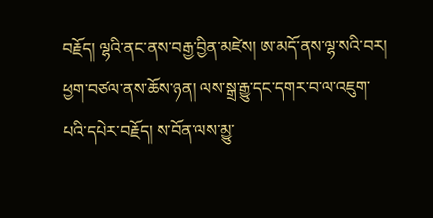བརྗོད། ལྷའི་ནང་ནས་བརྒྱ་བྱིན་མཛེས། ཨ་མདོ་ནས་ལྷ་སའི་བར། ཕྱག་བཙལ་ནས་ཆོས་ཉན། ལས་སྒྲ་རྒྱུ་དང་དགར་བ་ལ་འཇུག་པའི་དཔེར་བརྗོད། ས་བོན་ལས་མྱུ་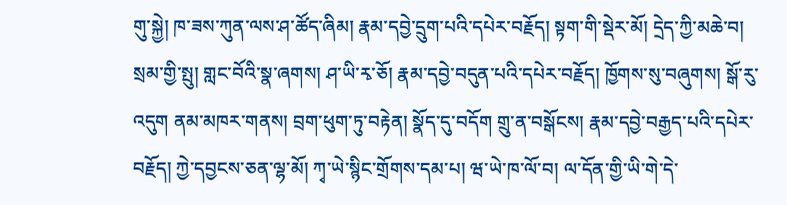གུ་སྐྱེ། ཁ་ཟས་ཀུན་ལས་ཤ་ཚོད་ཞིམ། རྣམ་དབྱེ་དྲུག་པའི་དཔེར་བརྗོད། སྟག་གི་སྡེར་མོ། དྲེད་ཀྱི་མཆེ་བ། སྲམ་གྱི་སྤུ། གླང་བོའི་སྣ་ཞགས། ཤ་ཡི་རྭ་ཅོ། རྣམ་དབྱེ་བདུན་པའི་དཔེར་བརྗོད། ཁྱོགས་སུ་བཞུགས། སྒོ་རུ་འདུག ནམ་མཁར་གནས། བྲག་ཕུག་ཏུ་བརྟེན། སྣོད་དུ་བདོག གྲུ་ན་བསྒོངས། རྣམ་དབྱེ་བརྒྱད་པའི་དཔེར་བརྗོད། ཀྱེ་དབྱངས་ཅན་ལྷ་མོ། ཀྭ་ཡེ་སྙིང་གྲོགས་དམ་པ། ཝ་ཡེ་ཁ་ལོ་བ། ལ་དོན་གྱི་ཡི་གེ་དེ་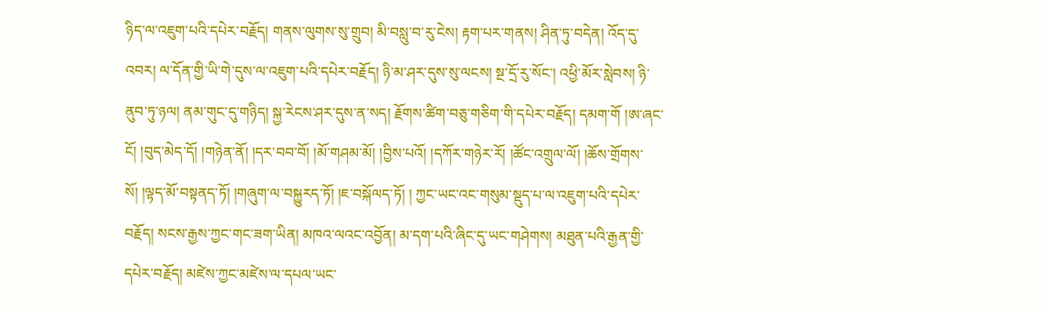ཉིད་ལ་འཇུག་པའི་དཔེར་བརྗོད། གནས་ལུགས་སུ་གྲུབ། མི་བསླུ་བ་རུ་ངེས། རྟག་པར་གནས། ཤིན་ཏུ་བདེན། འོད་དུ་འབར། ལ་དོན་གྱི་ཡི་གེ་དུས་ལ་འཇུག་པའི་དཔེར་བརྗོད། ཉི་མ་ཤར་དུས་སུ་ལངས། སྔ་དྲོ་རུ་སོང་། འཕྱི་མོར་སླེབས། ཉི་ནུབ་ཏུ་ཉལ། ནམ་གུང་དུ་གཉིད། སྐྱ་རེངས་ཤར་དུས་ན་སད། རྗོགས་ཚིག་བཅུ་གཅིག་གི་དཔེར་བརྗོད། དམག་གོ །ཨ་ཞང་ངོ། །བུད་མེད་དོ། །གཉེན་ནོ། །དར་བབ་བོ། །མོ་གཤམ་མོ། །བྱིས་པའོ། །དཀོར་གཉེར་རོ། །ཚོང་འགྲུལ་ལོ། །ཆོས་གྲོགས་སོ། །ལྟད་མོ་བསྟནད་ཏོ། །གཞུག་ལ་བསྐྱུརད་ཏོ། །ཇ་བསྐོལད་ཏོ། ། ཀྱང་ཡང་འང་གསུམ་སྡུད་པ་ལ་འཇུག་པའི་དཔེར་བརྗོད། སངས་རྒྱས་ཀྱང་གང་ཟག་ཡིན། མཁའ་ལའང་འབྱོན། མ་དག་པའི་ཞིང་དུ་ཡང་གཤེགས། མཐུན་པའི་རྒྱན་གྱི་དཔེར་བརྗོད། མཛེས་ཀྱང་མཛེས་ལ་དཔལ་ཡང་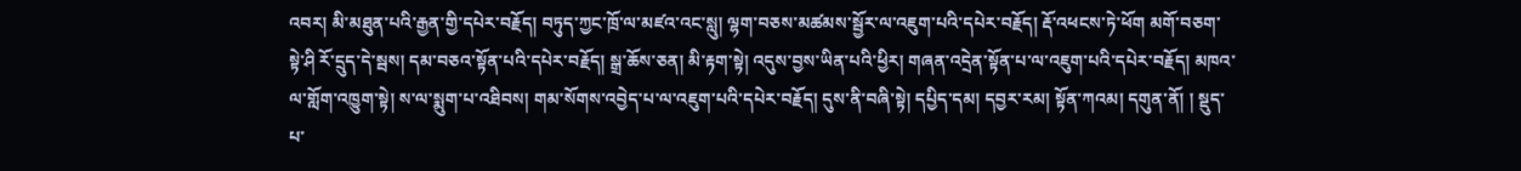འབར། མི་མཐུན་པའི་རྒྱན་གྱི་དཔེར་བརྗོད། བཏུད་ཀྱང་ཁྲོ་ལ་མཛའ་འང་སླུ། ལྷག་བཅས་མཚམས་སྦྱོར་ལ་འཇུག་པའི་དཔེར་བརྗོད། རྡོ་འཕངས་ཏེ་ཕོག མགོ་བཅག་སྟེ་ཤི རོ་དྲུད་དེ་སྦས། དམ་བཅའ་སྟོན་པའི་དཔེར་བརྗོད། སྒྲ་ཆོས་ཅན། མི་རྟག་སྟེ། འདུས་བྱས་ཡིན་པའི་ཕྱིར། གཞན་འདྲེན་སྟོན་པ་ལ་འཇུག་པའི་དཔེར་བརྗོད། མཁའ་ལ་གློག་འཁྱུག་སྟེ། ས་ལ་སྨུག་པ་འཐིབས། གམ་སོགས་འབྱེད་པ་ལ་འཇུག་པའི་དཔེར་བརྗོད། དུས་ནི་བཞི་སྟེ། དཔྱིད་དམ། དབྱར་རམ། སྟོན་ཀའམ། དགུན་ནོ། ། སྡུད་པ་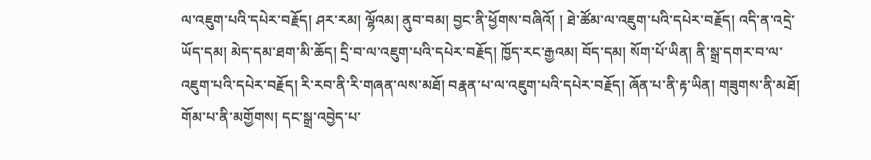ལ་འཇུག་པའི་དཔེར་བརྗོད། ཤར་རམ། ལྷོའམ། ནུབ་བམ། བྱང་ནི་ཕྱོགས་བཞིའོ། ། ཐེ་ཚོམ་ལ་འཇུག་པའི་དཔེར་བརྗོད། འདི་ན་འདྲེ་ཡོད་དམ། མེད་དམ་ཐག་མི་ཆོད། དྲི་བ་ལ་འཇུག་པའི་དཔེར་བརྗོད། ཁྱོད་རང་རྒྱའམ། བོད་དམ། སོག་པོ་ཡིན། ནི་སྒྲ་དགར་བ་ལ་འཇུག་པའི་དཔེར་བརྗོད། རི་རབ་ནི་རི་གཞན་ལས་མཐོ། བརྣན་པ་ལ་འཇུག་པའི་དཔེར་བརྗོད། ཞོན་པ་ནི་རྟ་ཡིན། གཟུགས་ནི་མཐོ། གོམ་པ་ནི་མགྱོགས། དང་སྒྲ་འབྱེད་པ་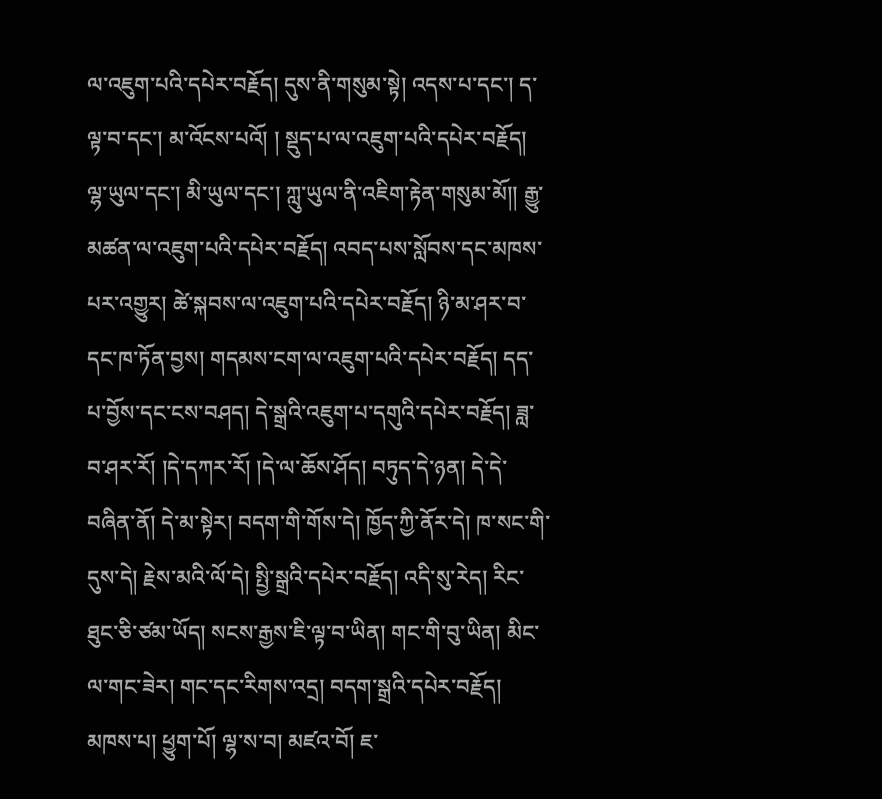ལ་འཇུག་པའི་དཔེར་བརྗོད། དུས་ནི་གསུམ་སྟེ། འདས་པ་དང་། ད་ལྟ་བ་དང་། མ་འོངས་པའོ། ། སྡུད་པ་ལ་འཇུག་པའི་དཔེར་བརྗོད། ལྷ་ཡུལ་དང་། མི་ཡུལ་དང་། ཀླུ་ཡུལ་ནི་འཇིག་རྟེན་གསུམ་མོ།། རྒྱུ་མཚན་ལ་འཇུག་པའི་དཔེར་བརྗོད། འབད་པས་སློབས་དང་མཁས་པར་འགྱུར། ཚེ་སྐབས་ལ་འཇུག་པའི་དཔེར་བརྗོད། ཉི་མ་ཤར་བ་དང་ཁ་ཏོན་བྱས། གདམས་ངག་ལ་འཇུག་པའི་དཔེར་བརྗོད། དད་པ་བྱོས་དང་ངས་བཤད། དེ་སྒྲའི་འཇུག་པ་དགུའི་དཔེར་བརྗོད། ཟླ་བ་ཤར་རོ། །དེ་དཀར་རོ། །དེ་ལ་ཆོས་ཤོད། བཏུད་དེ་ཉན། དེ་དེ་བཞིན་ནོ། དེ་མ་སྟེར། བདག་གི་གོས་དེ། ཁྱོད་ཀྱི་ནོར་དེ། ཁ་སང་གི་དུས་དེ། རྗེས་མའི་ལོ་དེ། སྤྱི་སྒྲའི་དཔེར་བརྗོད། འདི་སུ་རེད། རིང་ཐུང་ཅི་ཙམ་ཡོད། སངས་རྒྱས་ཇི་ལྟ་བ་ཡིན། གང་གི་བུ་ཡིན། མིང་ལ་གང་ཟེར། གང་དང་རིགས་འདྲ། བདག་སྒྲའི་དཔེར་བརྗོད། མཁས་པ། ཕྱུག་པོ། ལྷ་ས་བ། མཛའ་བོ། ཇ་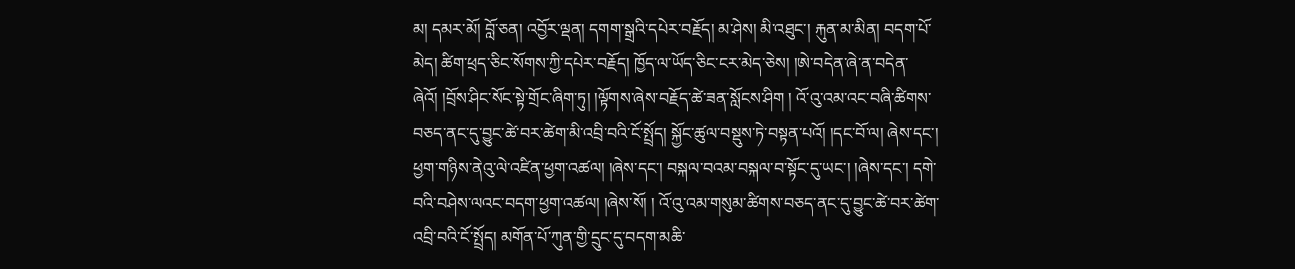མ། དམར་མོ། བློ་ཅན། འབྱོར་ལྡན། དགག་སྒྲའི་དཔེར་བརྗོད། མ་ཤེས། མི་འཐུང་། རྐུན་མ་མིན། བདག་པོ་མེད། ཚིག་ཕྲད་ཅིང་སོགས་ཀྱི་དཔེར་བརྗོད། ཁྱོད་ལ་ཡོད་ཅིང་ངར་མེད་ཅེས། །ཨེ་བདེན་ཞེ་ན་བདེན་ཞེའོ། །བྲོས་ཤིང་སོང་སྟེ་གྲོང་ཞིག་ཏུ། །ལྟོགས་ཞེས་བརྗོད་ཚེ་ཟན་སློངས་ཤིག ། འོ་འུ་འམ་འང་བཞི་ཚིགས་བཅད་ནང་དུ་བྱུང་ཚེ་བར་ཚེག་མི་འབྲི་བའི་ངོ་སྤྲོད། སྐྱོང་ཚུལ་བསྡུས་ཏེ་བསྟན་པའོ། །དང་བོ་ལ། ཞེས་དང་། ཕྱག་གཉིས་ནེའུ་ལེ་འཛིན་ཕྱག་འཚལ། །ཞེས་དང་། བསྐལ་བའམ་བསྐལ་བ་སྟོང་དུ་ཡང་། །ཞེས་དང་། དགེ་བའི་བཤེས་ལའང་བདག་ཕྱག་འཚལ། །ཞེས་སོ། ། འོ་འུ་འམ་གསུམ་ཚིགས་བཅད་ནང་དུ་བྱུང་ཚེ་བར་ཚེག་འབྲི་བའི་ངོ་སྤྲོད། མགོན་པོ་ཀུན་གྱི་དྲུང་དུ་བདག་མཆི་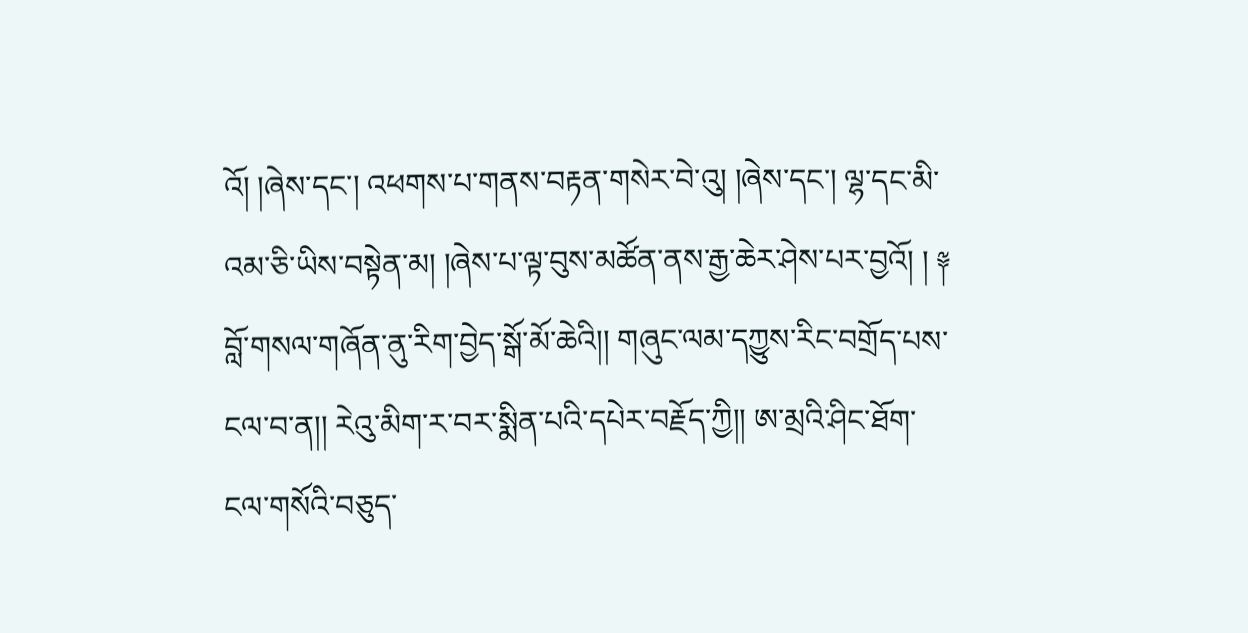འོ། །ཞེས་དང་། འཕགས་པ་གནས་བརྟན་གསེར་བེ་འུ། །ཞེས་དང་། ལྷ་དང་མི་འམ་ཅི་ཡིས་བསྟེན་མ། །ཞེས་པ་ལྟ་བུས་མཚོན་ནས་རྒྱ་ཆེར་ཤེས་པར་བྱའོ། ། ༈ བློ་གསལ་གཞོན་ནུ་རིག་བྱེད་སྒོ་མོ་ཆེའི།། གཞུང་ལམ་དཀྱུས་རིང་བགྲོད་པས་ངལ་བ་ན།། རེའུ་མིག་ར་བར་སྨིན་པའི་དཔེར་བརྗོད་ཀྱི།། ཨ་མྲའི་ཤིང་ཐོག་ངལ་གསོའི་བཅུད་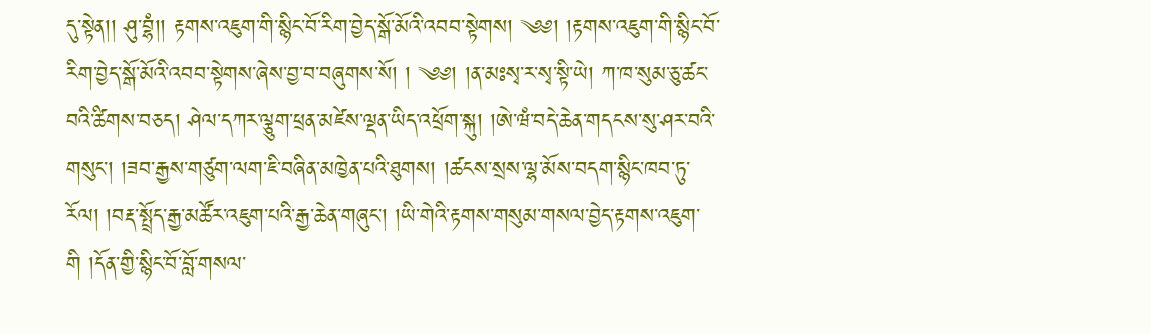དུ་སྟེན།། ཤུ་བྷཾ།། རྟགས་འཇུག་གི་སྙིང་བོ་རིག་བྱེད་སྒོ་མོའི་འབབ་སྟེགས། ༄༅། །རྟགས་འཇུག་གི་སྙིང་བོ་རིག་བྱེད་སྒོ་མོའི་འབབ་སྟེགས་ཞེས་བྱ་བ་བཞུགས་སོ། ། ༄༅། །ན་མཿསྭ་ར་སྭ་སྟི་ཡེ། ཀ་ཁ་སུམ་ཅུ་ཚང་བའི་ཚིགས་བཅད། ཤེལ་དཀར་ལྕུག་ཕྲན་མཛེས་ལྡན་ཡིད་འཕྲོག་སྐུ། །ཨེ་ཝཾ་བདེ་ཆེན་གདངས་སུ་ཤར་བའི་གསུང་། །ཟབ་རྒྱས་གཙུག་ལག་ཇི་བཞིན་མཁྱེན་པའི་ཐུགས། །ཚངས་སྲས་ལྷ་མོས་བདག་སྙིང་ཁབ་ཏུ་རོལ། །བརྡ་སྤྲོད་རྒྱ་མཚོར་འཇུག་པའི་རྒྱ་ཆེན་གཞུང་། །ཡི་གེའི་རྟགས་གསུམ་གསལ་བྱེད་རྟགས་འཇུག་གི །དོན་གྱི་སྙིང་བོ་བློ་གསལ་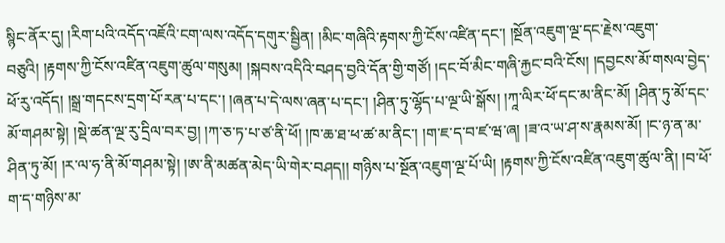སྙིང་ནོར་དུ། །རིག་པའི་འདོད་འཇོའི་ངག་ལས་འདོད་དགུར་སྦྱིན། །མིང་གཞིའི་རྟགས་ཀྱི་ངོས་འཛིན་དང་། །སྔོན་འཇུག་ལྔ་དང་རྗེས་འཇུག་བཅུའི། །རྟགས་ཀྱི་ངོས་འཛིན་འཇུག་ཚུལ་གསུམ། །སྐབས་འདིའི་བཤད་བྱའི་དོན་གྱི་གཙོ། །དང་བོ་མིང་གཞི་རྐྱང་བའི་ངོས། །དབྱངས་མོ་གསལ་བྱེད་ཕོ་རུ་འདོད། །སྒྲ་གདངས་དྲག་པོ་རན་པ་དང་། །ཞན་པ་དེ་ལས་ཞན་པ་དང་། །ཤིན་ཏུ་ལྷོད་པ་ལྔ་ཡི་སྒོས། །ཀཱ་ལིར་ཕོ་དང་མ་ནིང་མོ། །ཤིན་ཏུ་མོ་དང་མོ་གཤམ་སྟེ། །སྡེ་ཚན་ལྔ་རུ་དྲིལ་བར་བྱ། །ཀ་ཅ་ཏ་པ་ཙ་ནི་ཕོ། །ཁ་ཆ་ཐ་ཕ་ཚ་མ་ནིང་། །ག་ཇ་ད་བ་ཛ་ཝ་ཞ། །ཟ་འ་ཡ་ཤ་ས་རྣམས་མོ། །ང་ཉ་ན་མ་ཤིན་ཏུ་མོ། །ར་ལ་ཧ་ནི་མོ་གཤམ་སྟེ། །ཨ་ནི་མཚན་མེད་ཡི་གེར་བཤད།། གཉིས་པ་སྔོན་འཇུག་ལྔ་པོ་ཡི། །རྟགས་ཀྱི་ངོས་འཛིན་འཇུག་ཚུལ་ནི། །བ་ཕོ་ག་ད་གཉིས་མ་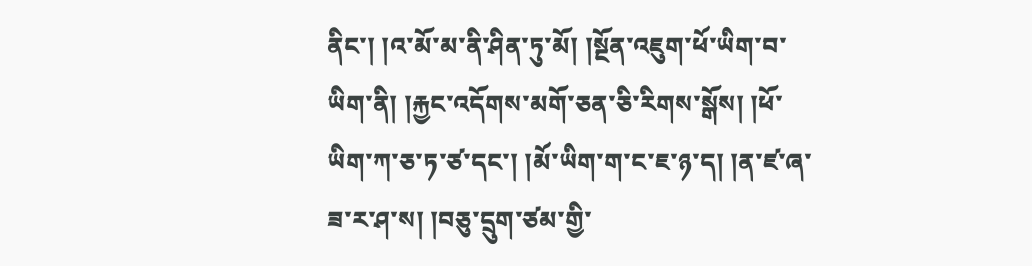ནིང་། །འ་མོ་མ་ནི་ཤིན་ཏུ་མོ། །སྔོན་འཇུག་ཕོ་ཡིག་བ་ཡིག་ནི། །རྐྱང་འདོགས་མགོ་ཅན་ཅི་རིགས་སྒོས། །ཕོ་ཡིག་ཀ་ཅ་ཏ་ཙ་དང་། །མོ་ཡིག་ག་ང་ཇ་ཉ་ད། །ན་ཛ་ཞ་ཟ་ར་ཤ་ས། །བཅུ་དྲུག་ཙམ་གྱི་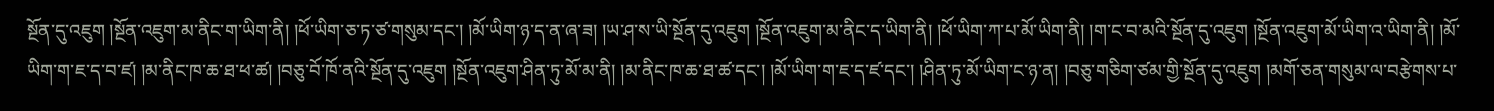སྔོན་དུ་འཇུག །སྔོན་འཇུག་མ་ནིང་ག་ཡིག་ནི། །ཕོ་ཡིག་ཅ་ཏ་ཙ་གསུམ་དང་། །མོ་ཡིག་ཉ་ད་ན་ཞ་ཟ། །ཡ་ཤ་ས་ཡི་སྔོན་དུ་འཇུག །སྔོན་འཇུག་མ་ནིང་ད་ཡིག་ནི། །ཕོ་ཡིག་ཀ་པ་མོ་ཡིག་ནི། །ག་ང་བ་མའི་སྔོན་དུ་འཇུག །སྔོན་འཇུག་མོ་ཡིག་འ་ཡིག་ནི། །མོ་ཡིག་ག་ཇ་ད་བ་ཛ། །མ་ནིང་ཁ་ཆ་ཐ་ཕ་ཚ། །བཅུ་བོ་ཁོ་ནའི་སྔོན་དུ་འཇུག །སྔོན་འཇུག་ཤིན་ཏུ་མོ་མ་ནི། །མ་ནིང་ཁ་ཆ་ཐ་ཚ་དང་། །མོ་ཡིག་ག་ཇ་ད་ཛ་དང་། །ཤིན་ཏུ་མོ་ཡིག་ང་ཉ་ན། །བཅུ་གཅིག་ཙམ་གྱི་སྔོན་དུ་འཇུག །མགོ་ཅན་གསུམ་ལ་བརྩེགས་པ་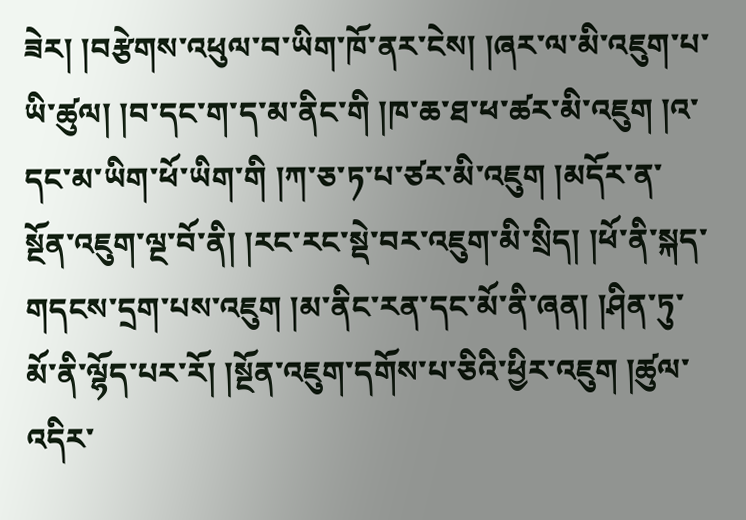ཟེར། །བརྩེགས་འཕུལ་བ་ཡིག་ཁོ་ནར་ངེས། །ཞར་ལ་མི་འཇུག་པ་ཡི་ཚུལ། །བ་དང་ག་ད་མ་ནིང་གི །ཁ་ཆ་ཐ་ཕ་ཚར་མི་འཇུག །འ་དང་མ་ཡིག་ཕོ་ཡིག་གི །ཀ་ཅ་ཏ་པ་ཙར་མི་འཇུག །མདོར་ན་སྔོན་འཇུག་ལྔ་བོ་ནི། །རང་རང་སྡེ་བར་འཇུག་མི་སྲིད། །ཕོ་ནི་སྐད་གདངས་དྲག་པས་འཇུག །མ་ནིང་རན་དང་མོ་ནི་ཞན། །ཤིན་ཏུ་མོ་ནི་ལྷོད་པར་རོ། །སྔོན་འཇུག་དགོས་པ་ཅིའི་ཕྱིར་འཇུག །ཚུལ་འདིར་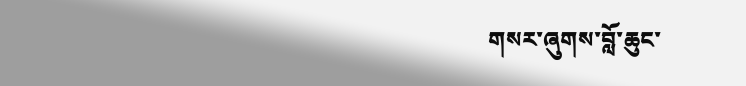གསར་ཞུགས་བློ་ཆུང་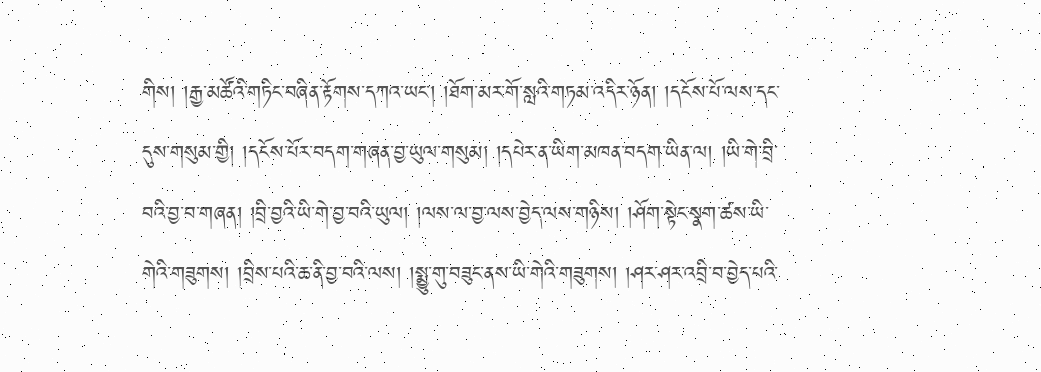གིས། །རྒྱ་མཚོའི་གཏིང་བཞིན་རྟོགས་དཀའ་ཡང་། །ཐོག་མར་གོ་སླའི་གཏམ་འདིར་ཉོན། །དངོས་པོ་ལས་དང་དུས་གསུམ་གྱི། །དངོས་པོར་བདག་གཞན་བྱ་ཡུལ་གསུམ། །དཔེར་ན་ཡིག་མཁན་བདག་ཡིན་ལ། །ཡི་གེ་བྲི་བའི་བྱ་བ་གཞན། །བྲི་བྱའི་ཡི་གེ་བྱ་བའི་ཡུལ། །ལས་ལ་བྱ་ལས་བྱེད་ལས་གཉིས། །ཤོག་སྟེང་སྣག་ཚས་ཡི་གེའི་གཟུགས། །བྲིས་པའི་ཆ་ནི་བྱ་བའི་ལས། །སྨྱུ་གུ་བཟུང་ནས་ཡི་གེའི་གཟུགས། །ཤར་ཤར་འབྲི་བ་བྱེད་པའི་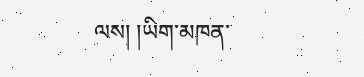ལས། །ཡིག་མཁན་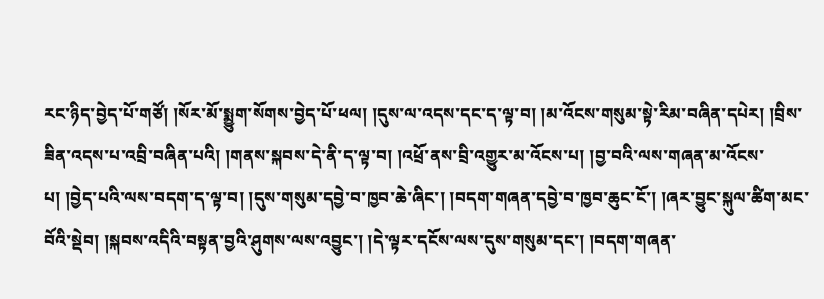རང་ཉིད་བྱེད་པོ་གཙོ། །སོར་མོ་སྨྱུག་སོགས་བྱེད་པོ་ཕལ། །དུས་ལ་འདས་དང་ད་ལྟ་བ། །མ་འོངས་གསུམ་སྟེ་རིམ་བཞིན་དཔེར། །བྲིས་ཟིན་འདས་པ་འབྲི་བཞིན་པའི། །གནས་སྐབས་དེ་ནི་ད་ལྟ་བ། །འཕྲོ་ནས་བྲི་འགྱུར་མ་འོངས་པ། །བྱ་བའི་ལས་གཞན་མ་འོངས་པ། །བྱེད་པའི་ལས་བདག་ད་ལྟ་བ། །དུས་གསུམ་དབྱེ་བ་ཁྱབ་ཆེ་ཞིང་། །བདག་གཞན་དབྱེ་བ་ཁྱབ་ཆུང་ངོ་། །ཞར་བྱུང་སྐུལ་ཚིག་མང་བོའི་སྡེབ། །སྐབས་འདིའི་བསྟན་བྱའི་ཤུགས་ལས་འབྱུང་། །དེ་ལྟར་དངོས་ལས་དུས་གསུམ་དང་། །བདག་གཞན་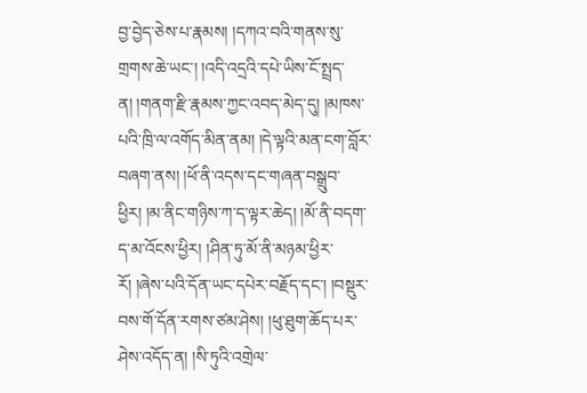བྱ་བྱེད་ཅེས་པ་རྣམས། །དཀའ་བའི་གནས་སུ་གྲགས་ཆེ་ཡང་། །འདི་འདྲའི་དཔེ་ཡིས་ངོ་སྤྲད་ན། །གནག་རྫི་རྣམས་ཀྱང་འབད་མེད་དུ། །མཁས་པའི་ཁྲི་ལ་འགོད་མིན་ནམ། །དེ་ལྟའི་མན་ངག་བློར་བཞག་ནས། །ཕོ་ནི་འདས་དང་གཞན་བསྒྲུབ་ཕྱིར། །མ་ནིང་གཉིས་ཀ་ད་ལྟར་ཆེད། །མོ་ནི་བདག་ད་མ་འོངས་ཕྱིར། །ཤིན་ཏུ་མོ་ནི་མཉམ་ཕྱིར་རོ། །ཞེས་པའི་དོན་ཡང་དཔེར་བརྗོད་དང་། །བསྡུར་བས་གོ་དོན་རགས་ཙམ་ཤེས། །ཕུ་ཐུག་ཆོད་པར་ཤེས་འདོད་ན། །སི་ཏུའི་འགྲེལ་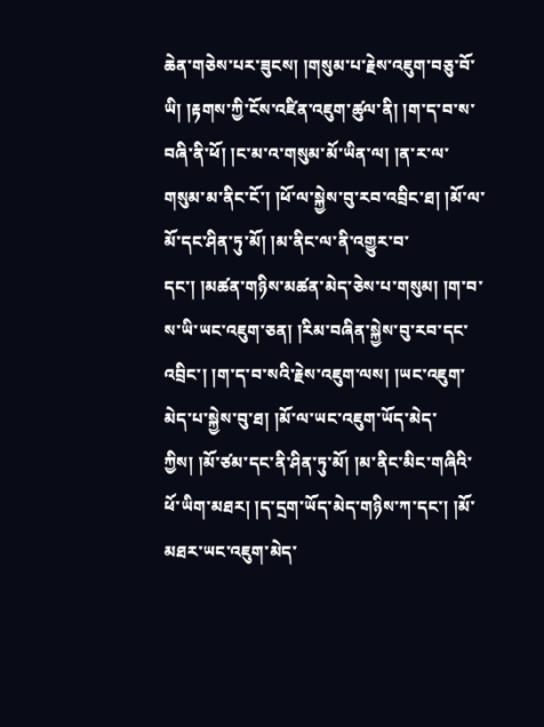ཆེན་གཅེས་པར་ཟུངས། །གསུམ་པ་རྗེས་འཇུག་བཅུ་བོ་ཡི། །རྟགས་ཀྱི་ངོས་འཛིན་འཇུག་ཚུལ་ནི། །ག་ད་བ་ས་བཞི་ནི་ཕོ། །ང་མ་འ་གསུམ་མོ་ཡིན་ལ། །ན་ར་ལ་གསུམ་མ་ནིང་ངོ་། །ཕོ་ལ་སྐྱེས་བུ་རབ་འབྲིང་ཐ། །མོ་ལ་མོ་དང་ཤིན་ཏུ་མོ། །མ་ནིང་ལ་ནི་འགྱུར་བ་དང་། །མཚན་གཉིས་མཚན་མེད་ཅེས་པ་གསུམ། །ག་བ་ས་ཡི་ཡང་འཇུག་ཅན། །རིམ་བཞིན་སྐྱེས་བུ་རབ་དང་འབྲིང་། །ག་ད་བ་སའི་རྗེས་འཇུག་ལས། །ཡང་འཇུག་མེད་པ་སྐྱེས་བུ་ཐ། །མོ་ལ་ཡང་འཇུག་ཡོད་མེད་ཀྱིས། །མོ་ཙམ་དང་ནི་ཤིན་ཏུ་མོ། །མ་ནིང་མིང་གཞིའི་ཕོ་ཡིག་མཐར། །ད་དྲག་ཡོད་མེད་གཉིས་ཀ་དང་། །མོ་མཐར་ཡང་འཇུག་མེད་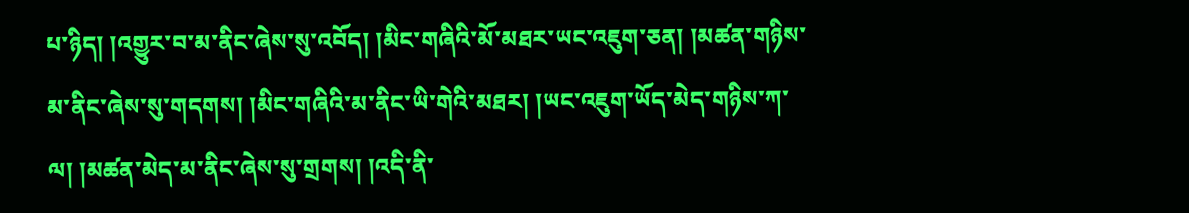པ་ཉིད། །འགྱུར་བ་མ་ནིང་ཞེས་སུ་འབོད། །མིང་གཞིའི་མོ་མཐར་ཡང་འཇུག་ཅན། །མཚན་གཉིས་མ་ནིང་ཞེས་སུ་གདགས། །མིང་གཞིའི་མ་ནིང་ཡི་གེའི་མཐར། །ཡང་འཇུག་ཡོད་མེད་གཉིས་ཀ་ལ། །མཚན་མེད་མ་ནིང་ཞེས་སུ་གྲགས། །འདི་ནི་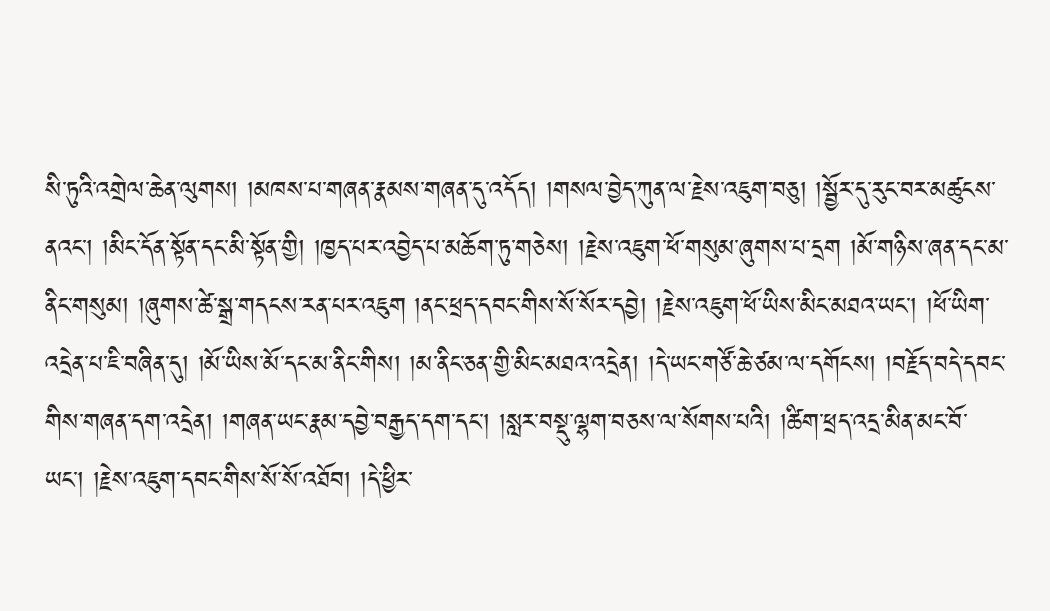སི་ཏུའི་འགྲེལ་ཆེན་ལུགས། །མཁས་པ་གཞན་རྣམས་གཞན་དུ་འདོད། །གསལ་བྱེད་ཀུན་ལ་རྗེས་འཇུག་བཅུ། །སྦྱོར་དུ་རུང་བར་མཚུངས་ནའང་། །མིང་དོན་སྟོན་དང་མི་སྟོན་གྱི། །ཁྱད་པར་འབྱེད་པ་མཆོག་ཏུ་གཅེས། །རྗེས་འཇུག་ཕོ་གསུམ་ཞུགས་པ་དྲག །མོ་གཉིས་ཞན་དང་མ་ནིང་གསུམ། །ཞུགས་ཚེ་སྒྲ་གདངས་རན་པར་འཇུག །ནང་ཕྲད་དབང་གིས་སོ་སོར་དབྱེ། །རྗེས་འཇུག་ཕོ་ཡིས་མིང་མཐའ་ཡང་། །ཕོ་ཡིག་འདྲེན་པ་ཇི་བཞིན་དུ། །མོ་ཡིས་མོ་དང་མ་ནིང་གིས། །མ་ནིང་ཅན་གྱི་མིང་མཐའ་འདྲེན། །དེ་ཡང་གཙོ་ཆེ་ཙམ་ལ་དགོངས། །བརྗོད་བདེ་དབང་གིས་གཞན་དག་འདྲེན། །གཞན་ཡང་རྣམ་དབྱེ་བརྒྱད་དག་དང་། །སླར་བསྡུ་ལྷག་བཅས་ལ་སོགས་པའི། །ཚིག་ཕྲད་འདྲ་མིན་མང་བོ་ཡང་། །རྗེས་འཇུག་དབང་གིས་སོ་སོ་འཐོབ། །དེ་ཕྱིར་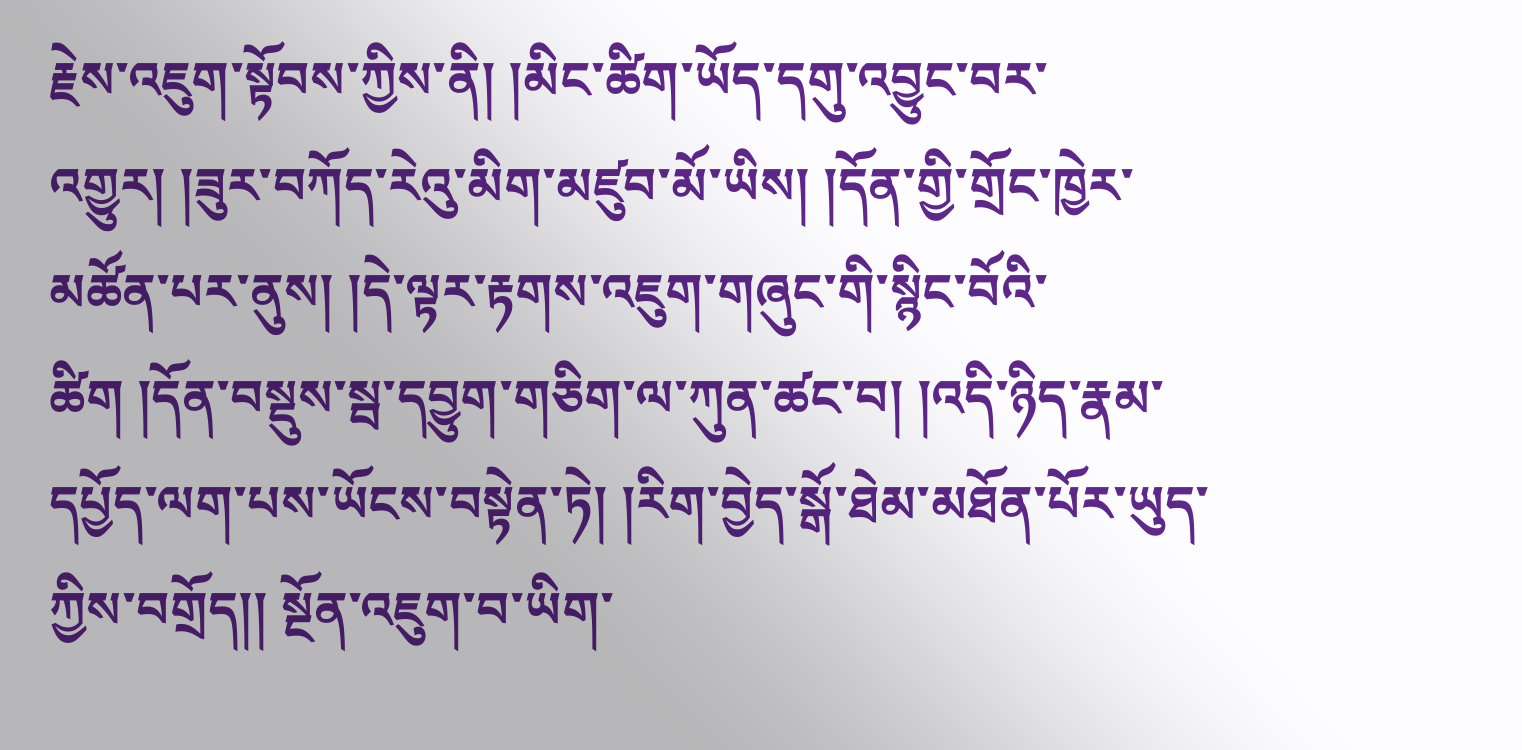རྗེས་འཇུག་སྟོབས་ཀྱིས་ནི། །མིང་ཚིག་ཡོད་དགུ་འབྱུང་བར་འགྱུར། །ཟུར་བཀོད་རེའུ་མིག་མཛུབ་མོ་ཡིས། །དོན་གྱི་གྲོང་ཁྱེར་མཚོན་པར་ནུས། །དེ་ལྟར་རྟགས་འཇུག་གཞུང་གི་སྙིང་བོའི་ཚིག །དོན་བསྡུས་སྦ་དབྱུག་གཅིག་ལ་ཀུན་ཚང་བ། །འདི་ཉིད་རྣམ་དཔྱོད་ལག་པས་ཡོངས་བསྟེན་ཏེ། །རིག་བྱེད་སྒོ་ཐེམ་མཐོན་པོར་ཡུད་ཀྱིས་བགྲོད།། སྔོན་འཇུག་བ་ཡིག་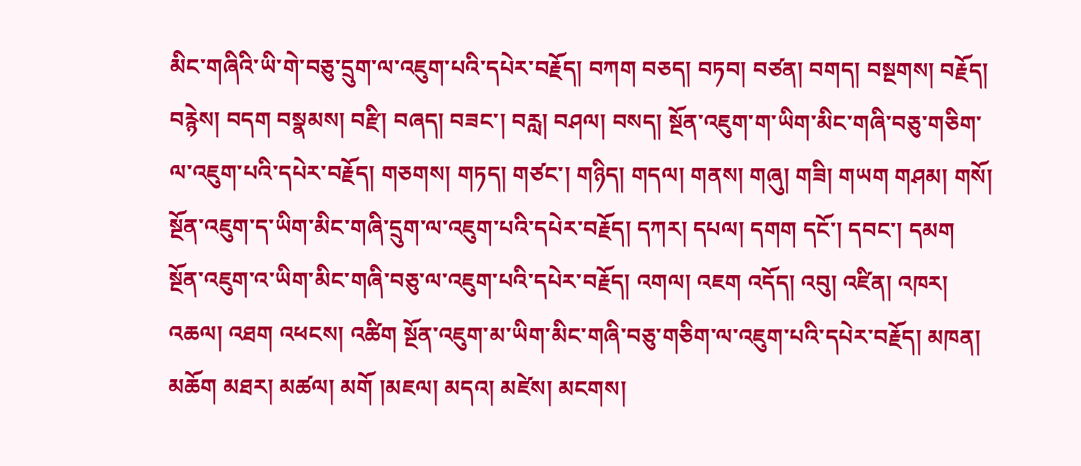མིང་གཞིའི་ཡི་གེ་བཅུ་དྲུག་ལ་འཇུག་པའི་དཔེར་བརྗོད། བཀག བཅད། བཏབ། བཙན། བགད། བསྔགས། བརྗོད། བརྙེས། བདག བསྣམས། བརྫི། བཞད། བཟང་། བརླ། བཤལ། བསད། སྔོན་འཇུག་ག་ཡིག་མིང་གཞི་བཅུ་གཅིག་ལ་འཇུག་པའི་དཔེར་བརྗོད། གཅགས། གཏད། གཙང་། གཉིད། གདལ། གནས། གཞུ། གཟི། གཡག གཤམ། གསོ། སྔོན་འཇུག་ད་ཡིག་མིང་གཞི་དྲུག་ལ་འཇུག་པའི་དཔེར་བརྗོད། དཀར། དཔལ། དགག དངོ་། དབང་། དམག སྔོན་འཇུག་འ་ཡིག་མིང་གཞི་བཅུ་ལ་འཇུག་པའི་དཔེར་བརྗོད། འགལ། འཇག འདོད། འབུ། འཛིན། འཁར། འཆལ། འཐག འཕངས། འཚིག སྔོན་འཇུག་མ་ཡིག་མིང་གཞི་བཅུ་གཅིག་ལ་འཇུག་པའི་དཔེར་བརྗོད། མཁན། མཆོག མཐར། མཚལ། མགོ །མཇལ། མདའ། མཛེས། མངགས།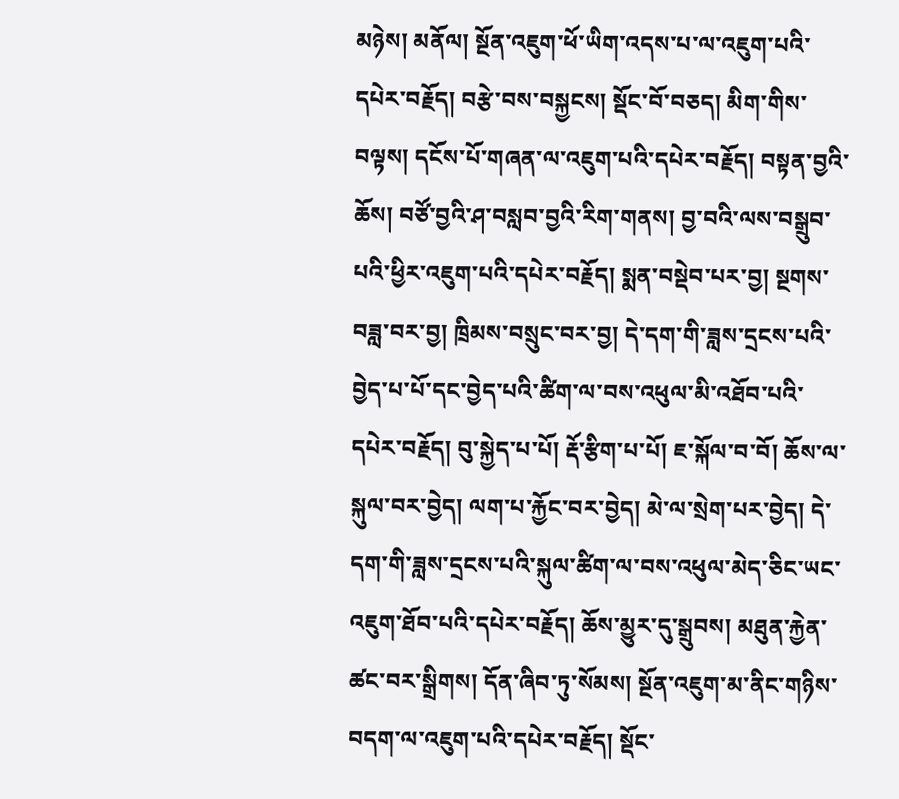མཉེས། མནོལ། སྔོན་འཇུག་ཕོ་ཡིག་འདས་པ་ལ་འཇུག་པའི་དཔེར་བརྗོད། བརྩེ་བས་བསྐྱངས། སྡོང་བོ་བཅད། མིག་གིས་བལྟས། དངོས་པོ་གཞན་ལ་འཇུག་པའི་དཔེར་བརྗོད། བསྟན་བྱའི་ཆོས། བཙོ་བྱའི་ཤ་བསླབ་བྱའི་རིག་གནས། བྱ་བའི་ལས་བསྒྲུབ་པའི་ཕྱིར་འཇུག་པའི་དཔེར་བརྗོད། སྨན་བསྡེབ་པར་བྱ། སྔགས་བཟླ་བར་བྱ། ཁྲིམས་བསྲུང་བར་བྱ། དེ་དག་གི་ཟླས་དྲངས་པའི་བྱེད་པ་པོ་དང་བྱེད་པའི་ཚིག་ལ་བས་འཕུལ་མི་འཐོབ་པའི་དཔེར་བརྗོད། བུ་སྐྱེད་པ་པོ། རྡོ་རྩིག་པ་པོ། ཇ་སྐོལ་བ་བོ། ཆོས་ལ་སྐུལ་བར་བྱེད། ལག་པ་རྐྱོང་བར་བྱེད། མེ་ལ་སྲེག་པར་བྱེད། དེ་དག་གི་ཟླས་དྲངས་པའི་སྐུལ་ཚིག་ལ་བས་འཕུལ་མེད་ཅིང་ཡང་འཇུག་ཐོབ་པའི་དཔེར་བརྗོད། ཆོས་མྱུར་དུ་སྒྲུབས། མཐུན་རྐྱེན་ཚང་བར་སྒྲིགས། དོན་ཞིབ་ཏུ་སོམས། སྔོན་འཇུག་མ་ནིང་གཉིས་བདག་ལ་འཇུག་པའི་དཔེར་བརྗོད། སྡོང་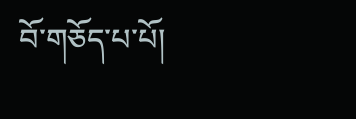བོ་གཅོད་པ་པོ།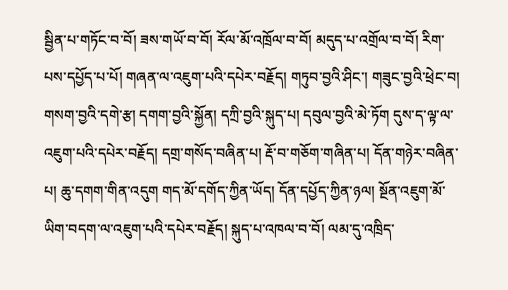སྦྱིན་པ་གཏོང་བ་བོ། ཟས་གཡོ་བ་བོ། རོལ་མོ་འཁྲོལ་བ་བོ། མདུད་པ་འགྲོལ་བ་བོ། རིག་པས་དཔྱོད་པ་པོ། གཞན་ལ་འཇུག་པའི་དཔེར་བརྗོད། གཏུབ་བྱའི་ཤིང་། གཟུང་བྱའི་ཕྲེང་བ། གསག་བྱའི་དགེ་རྩ། དགག་བྱའི་སྐྱོན། དཀྲི་བྱའི་སྐུད་པ། དབུལ་བྱའི་མེ་ཏོག དུས་ད་ལྟ་ལ་འཇུག་པའི་དཔེར་བརྗོད། དགྲ་གསོད་བཞིན་པ། རྡོ་བ་གཅོག་གཞིན་པ། དོན་གཉེར་བཞིན་པ། ཆུ་དགག་གིན་འདུག གད་མོ་དགོད་ཀྱིན་ཡོད། དོན་དཔྱོད་ཀྱིན་ཉལ། སྔོན་འཇུག་མོ་ཡིག་བདག་ལ་འཇུག་པའི་དཔེར་བརྗོད། སྐུད་པ་འཁལ་བ་བོ། ལམ་དུ་འཁྲིད་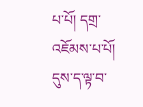པ་པོ། དགྲ་འཇོམས་པ་པོ། དུས་ད་ལྟ་བ་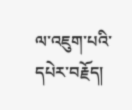ལ་འཇུག་པའི་དཔེར་བརྗོད།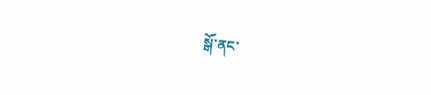སྒོ་ནང་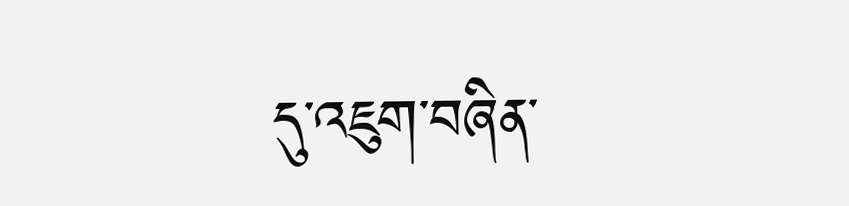དུ་འཇུག་བཞིན་